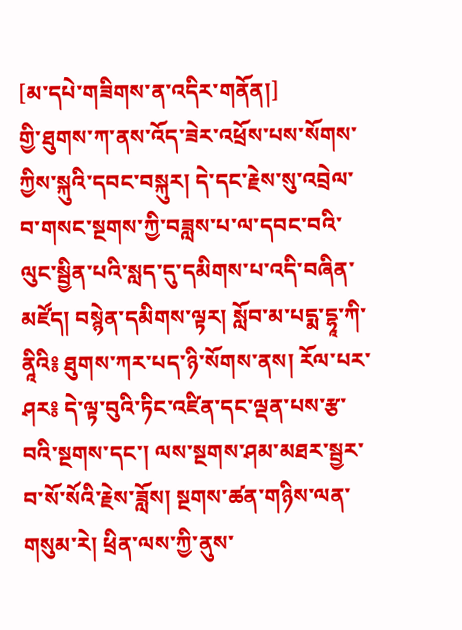[མ་དཔེ་གཟིགས་ན་འདིར་གནོན།]
གྱི་ཐུགས་ཀ་ནས་འོད་ཟེར་འཕྲོས་པས་སོགས་ཀྱིས་སྐུའི་དབང་བསྐུར། དེ་དང་རྗེས་སུ་འབྲེལ་བ་གསང་སྔགས་ཀྱི་བཟླས་པ་ལ་དབང་བའི་ལུང་སྦྱིན་པའི་སླད་དུ་དམིགས་པ་འདི་བཞིན་མཛོད། བསྙེན་དམིགས་ལྟར། སློབ་མ་པདྨ་དྷཱ་ཀི་ནཱིའི༔ ཐུགས་ཀར་པད་ཉི་སོགས་ནས། རོལ་པར་ཤར༔ དེ་ལྟ་བུའི་ཏིང་འཛིན་དང་ལྡན་པས་རྩ་བའི་སྔགས་དང་། ལས་སྔགས་ཤམ་མཐར་སྦྱར་བ་སོ་སོའི་རྗེས་ཟློས། སྔགས་ཚན་གཉིས་ལན་གསུམ་རེ། ཕྲིན་ལས་ཀྱི་ནུས་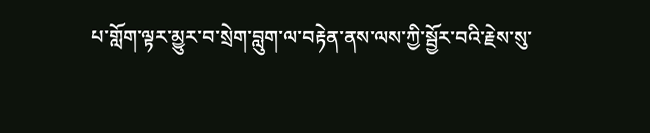པ་གློག་ལྟར་མྱུར་བ་སྲེག་བླུག་ལ་བརྟེན་ནས་ལས་ཀྱི་སྦྱོར་བའི་རྗེས་སུ་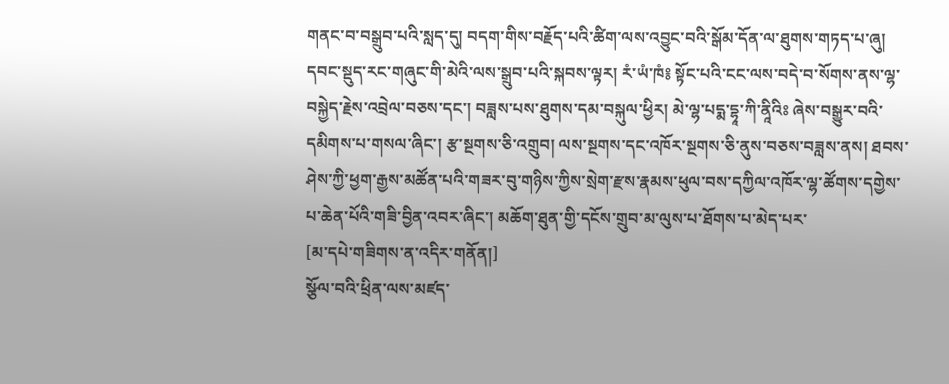གནང་བ་བསྒྲུབ་པའི་སླད་དུ། བདག་གིས་བརྗོད་པའི་ཚིག་ལས་འབྱུང་བའི་སྒོམ་དོན་ལ་ཐུགས་གཏད་པ་ཞུ། དབང་སྡུད་རང་གཞུང་གི་མེའི་ལས་སྒྲུབ་པའི་སྐབས་ལྟར། རཾ་ཡཾ་ཁཾ༔ སྟོང་པའི་ངང་ལས་བདེ་བ་སོགས་ནས་ལྷ་བསྐྱེད་རྗེས་འབྲེལ་བཅས་དང་། བཟླས་པས་ཐུགས་དམ་བསྐུལ་ཕྱིར། མེ་ལྷ་པདྨ་དྷཱ་ཀི་ནཱིའིཿ ཞེས་བསྒྱུར་བའི་དམིགས་པ་གསལ་ཞིང་། རྩ་སྔགས་ཅི་འགྲུབ། ལས་སྔགས་དང་འཁོར་སྔགས་ཅི་ནུས་བཅས་བཟླས་ནས། ཐབས་ཤེས་ཀྱི་ཕྱག་རྒྱས་མཚོན་པའི་གཟར་བུ་གཉིས་ཀྱིས་སྲེག་རྫས་རྣམས་ཕུལ་བས་དཀྱིལ་འཁོར་ལྷ་ཚོགས་དགྱེས་པ་ཆེན་པོའི་གཟི་བྱིན་འབར་ཞིང་། མཆོག་ཐུན་གྱི་དངོས་གྲུབ་མ་ལུས་པ་ཐོགས་པ་མེད་པར་
[མ་དཔེ་གཟིགས་ན་འདིར་གནོན།]
སྩོལ་བའི་ཕྲིན་ལས་མཛད་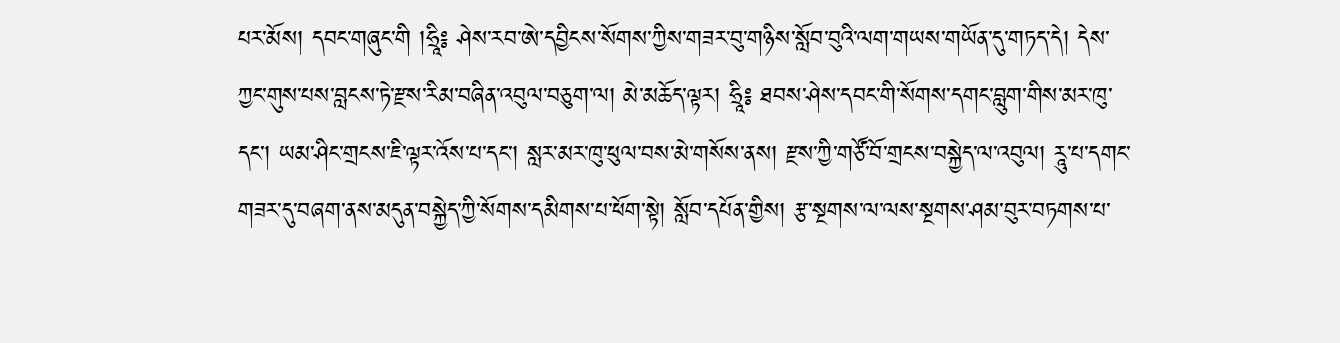པར་མོས། དབང་གཞུང་གི །ཧྲཱི༔ ཤེས་རབ་ཨེ་དབྱིངས་སོགས་ཀྱིས་གཟར་བུ་གཉིས་སློབ་བུའི་ལག་གཡས་གཡོན་དུ་གཏད་དེ། དེས་ཀྱང་གུས་པས་བླངས་ཏེ་རྫས་རིམ་བཞིན་འབུལ་བཅུག་ལ། མེ་མཆོད་ལྟར། ཧྲཱི༔ ཐབས་ཤེས་དབང་གི་སོགས་དགང་བླུག་གིས་མར་ཁུ་དང་། ཡམ་ཤིང་གྲངས་ཇི་ལྟར་འོས་པ་དང་། སླར་མར་ཁུ་ཕུལ་བས་མེ་གསོས་ནས། རྫས་ཀྱི་གཙོ་བོ་གྲངས་བསྐྱེད་ལ་འབུལ། རཱུ་པ་དགང་གཟར་དུ་བཞག་ནས་མདུན་བསྐྱེད་ཀྱི་སོགས་དམིགས་པ་ཕོག་སྟེ། སློབ་དཔོན་གྱིས། རྩ་སྔགས་ལ་ལས་སྔགས་ཤམ་བུར་བཏགས་པ་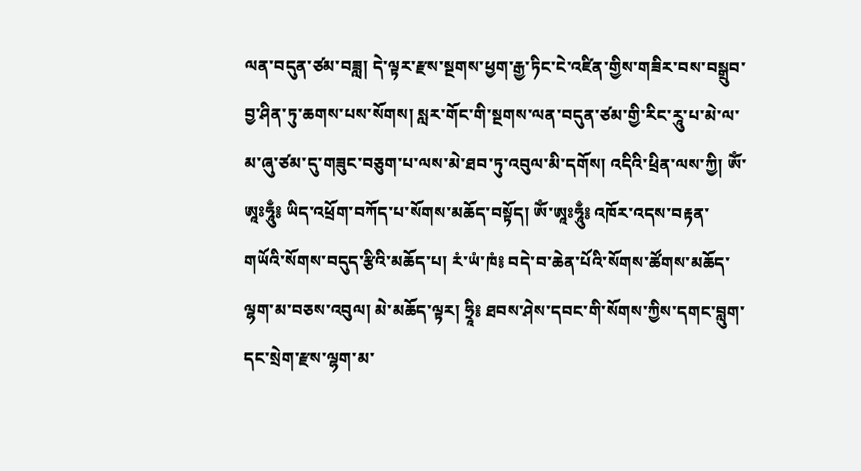ལན་བདུན་ཙམ་བཟླ། དེ་ལྟར་རྫས་སྔགས་ཕྱག་རྒྱ་ཏིང་ངེ་འཛིན་གྱིས་གཟིར་བས་བསྒྲུབ་བྱ་ཤིན་ཏུ་ཆགས་པས་སོགས། སླར་གོང་གི་སྔགས་ལན་བདུན་ཙམ་གྱི་རིང་རཱུ་པ་མེ་ལ་མ་ཞུ་ཙམ་དུ་གཟུང་བཅུག་པ་ལས་མེ་ཐབ་ཏུ་འབུལ་མི་དགོས། འདིའི་ཕྲིན་ལས་ཀྱི། ཨོཾ་ཨཱཿཧཱུྃ༔ ཡིད་འཕྲོག་བཀོད་པ་སོགས་མཆོད་བསྟོད། ཨོཾ་ཨཱཿཧཱུྃ༔ འཁོར་འདས་བརྟན་གཡོའི་སོགས་བདུད་རྩིའི་མཆོད་པ། རཾ་ཡཾ་ཁཾ༔ བདེ་བ་ཆེན་པོའི་སོགས་ཚོགས་མཆོད་ལྷག་མ་བཅས་འབུལ། མེ་མཆོད་ལྟར། ཧྲཱི༔ ཐབས་ཤེས་དབང་གི་སོགས་ཀྱིས་དགང་བླུག་དང་སྲེག་རྫས་ལྷག་མ་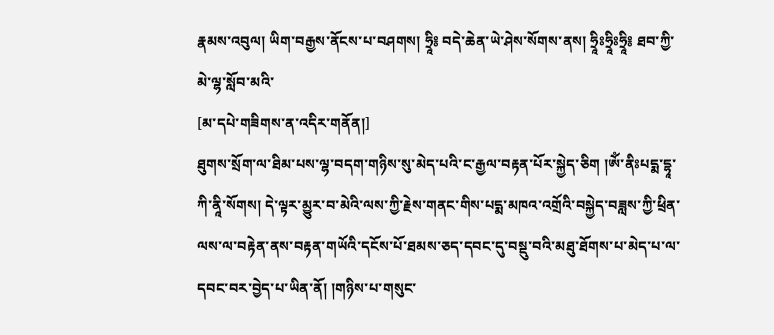རྣམས་འབུལ། ཡིག་བརྒྱས་ནོངས་པ་བཤགས། ཧྲཱི༔ བདེ་ཆེན་ཡེ་ཤེས་སོགས་ནས། ཧྲཱིཿཧྲཱིཿཧྲཱི༔ ཐབ་ཀྱི་མེ་ལྷ་སློབ་མའི་
[མ་དཔེ་གཟིགས་ན་འདིར་གནོན།]
ཐུགས་སྲོག་ལ་ཐིམ་པས་ལྷ་བདག་གཉིས་སུ་མེད་པའི་ང་རྒྱལ་བརྟན་པོར་སྐྱེད་ཅིག །ཨོཾ་ནིཿཔདྨ་དྷཱ་ཀི་ནཱི་སོགས། དེ་ལྟར་མྱུར་བ་མེའི་ལས་ཀྱི་རྗེས་གནང་གིས་པདྨ་མཁའ་འགྲོའི་བསྐྱེད་བཟླས་ཀྱི་ཕྲིན་ལས་ལ་བརྟེན་ནས་བརྟན་གཡོའི་དངོས་པོ་ཐམས་ཅད་དབང་དུ་བསྡུ་བའི་མཐུ་ཐོགས་པ་མེད་པ་ལ་དབང་བར་བྱེད་པ་ཡིན་ནོ། །གཉིས་པ་གསུང་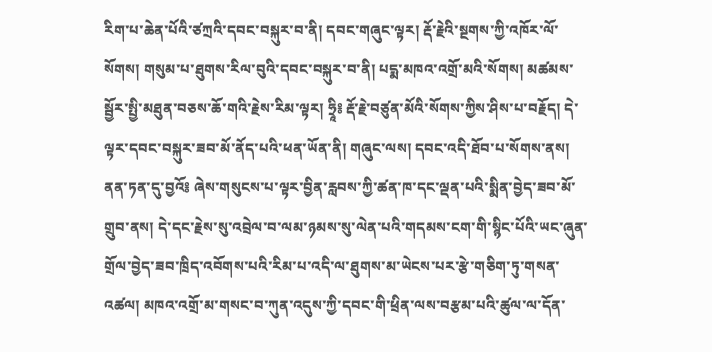རིག་པ་ཆེན་པོའི་ཙཀྲའི་དབང་བསྐུར་བ་ནི། དབང་གཞུང་ལྟར། རྡོ་རྗེའི་སྔགས་ཀྱི་འཁོར་ལོ་སོགས། གསུམ་པ་ཐུགས་རིལ་བུའི་དབང་བསྐུར་བ་ནི། པདྨ་མཁའ་འགྲོ་མའི་སོགས། མཚམས་སྦྱོར་སྤྱི་མཐུན་བཅས་ཆོ་གའི་རྗེས་རིམ་ལྟར། ཧྲཱི༔ རྡོ་རྗེ་བཙུན་མོའི་སོགས་ཀྱིས་ཤིས་པ་བརྗོད། དེ་ལྟར་དབང་བསྐུར་ཟབ་མོ་ནོད་པའི་ཕན་ཡོན་ནི། གཞུང་ལས། དབང་འདི་ཐོབ་པ་སོགས་ནས། ནན་ཏན་དུ་བྱའོ༔ ཞེས་གསུངས་པ་ལྟར་བྱིན་རླབས་ཀྱི་ཚན་ཁ་དང་ལྡན་པའི་སྨིན་བྱེད་ཟབ་མོ་གྲུབ་ནས། དེ་དང་རྗེས་སུ་འབྲེལ་བ་ལམ་ཉམས་སུ་ལེན་པའི་གདམས་ངག་གི་སྙིང་པོའི་ཡང་ཞུན་གྲོལ་བྱེད་ཟབ་ཁྲིད་འབོགས་པའི་རིམ་པ་འདི་ལ་ཐུགས་མ་ཡེངས་པར་རྩེ་གཅིག་ཏུ་གསན་འཚལ། མཁའ་འགྲོ་མ་གསང་བ་ཀུན་འདུས་ཀྱི་དབང་གི་ཕྲིན་ལས་བརྩམ་པའི་ཚུལ་ལ་དོན་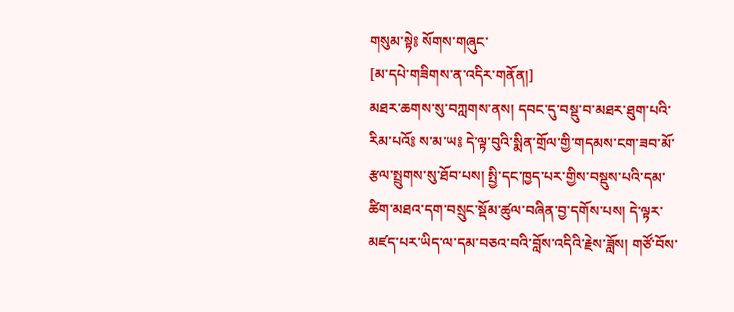གསུམ་སྟེ༔ སོགས་གཞུང་
[མ་དཔེ་གཟིགས་ན་འདིར་གནོན།]
མཐར་ཆགས་སུ་བཀླགས་ནས། དབང་དུ་བསྡུ་བ་མཐར་ཐུག་པའི་རིམ་པའོ༔ ས་མ་ཡ༔ དེ་ལྟ་བུའི་སྨིན་གྲོལ་གྱི་གདམས་ངག་ཟབ་མོ་རྩལ་སྤྲུགས་སུ་ཐོབ་པས། སྤྱི་དང་ཁྱད་པར་གྱིས་བསྡུས་པའི་དམ་ཚིག་མཐའ་དག་བསྲུང་སྡོམ་ཚུལ་བཞིན་བྱ་དགོས་པས། དེ་ལྟར་མཛད་པར་ཡིད་ལ་དམ་བཅའ་བའི་བློས་འདིའི་རྗེས་ཟློས། གཙོ་བོས་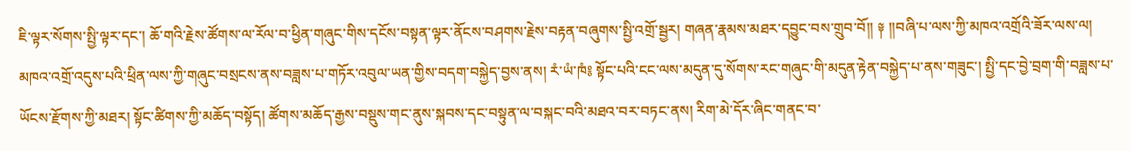ཇི་ལྟར་སོགས་སྤྱི་ལྟར་དང་། ཆོ་གའི་རྗེས་ཚོགས་ལ་རོལ་བ་ཕྱིན་གཞུང་གིས་དངོས་བསྟན་ལྟར་ནོངས་བཤགས་རྗེས་བརྟན་བཞུགས་སྤྱི་འགྲོ་སྦྱར། གཞན་རྣམས་མཐར་དབྱུང་བས་གྲུབ་བོ།། ༈ །།བཞི་པ་ལས་ཀྱི་མཁའ་འགྲོའི་ཟོར་ལས་ལ། མཁའ་འགྲོ་འདུས་པའི་ཕྲིན་ལས་ཀྱི་གཞུང་བསྲངས་ནས་བཟླས་པ་གཏོར་འབུལ་ཡན་གྱིས་བདག་བསྐྱེད་བྱས་ནས། རཾ་ཡཾ་ཁཾ༔ སྟོང་པའི་ངང་ལས་མདུན་དུ་སོགས་རང་གཞུང་གི་མདུན་རྟེན་བསྐྱེད་པ་ནས་གཟུང་། སྤྱི་དང་བྱེ་བྲག་གི་བཟླས་པ་ཡོངས་རྫོགས་ཀྱི་མཐར། སྟོང་ཚིགས་ཀྱི་མཆོད་བསྟོད། ཚོགས་མཆོད་རྒྱས་བསྡུས་གང་ནུས་སྐབས་དང་བསྟུན་ལ་བསྐང་བའི་མཐའ་བར་བཏང་ནས། རིག་མེ་དོར་ཞིང་གནང་བ་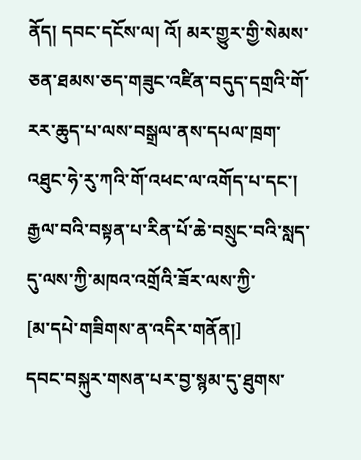ནོད། དབང་དངོས་ལ། འོ། མར་གྱུར་གྱི་སེམས་ཅན་ཐམས་ཅད་གཟུང་འཛིན་བདུད་དགྲའི་གོ་རར་ཆུད་པ་ལས་བསྒྲལ་ནས་དཔལ་ཁྲག་འཐུང་ཧེ་རུ་ཀའི་གོ་འཕང་ལ་འགོད་པ་དང་། རྒྱལ་བའི་བསྟན་པ་རིན་པོ་ཆེ་བསྲུང་བའི་སླད་དུ་ལས་ཀྱི་མཁའ་འགྲོའི་ཟོར་ལས་ཀྱི་
[མ་དཔེ་གཟིགས་ན་འདིར་གནོན།]
དབང་བསྐུར་གསན་པར་བྱ་སྙམ་དུ་ཐུགས་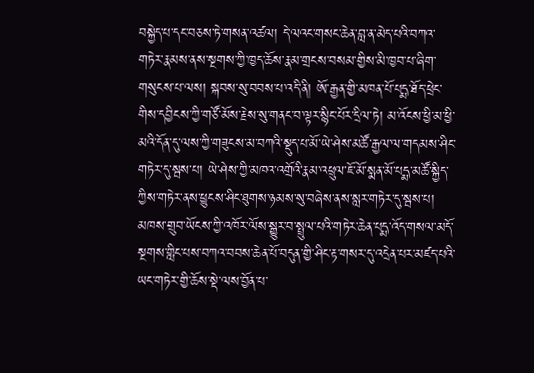བསྐྱེད་པ་དང་བཅས་ཏེ་གསན་འཚལ། དེ་ལའང་གསང་ཆེན་བླ་ན་མེད་པའི་བཀའ་གཏེར་རྣམས་ནས་སྔགས་ཀྱི་ཁྱད་ཆོས་རྣམ་གྲངས་བསམ་གྱིས་མི་ཁྱབ་པ་ཞིག་གསུངས་པ་ལས། སྐབས་སུ་བབས་པ་འདི་ནི། ཨོ་རྒྱན་གྱི་མཁན་པོ་པདྨ་ཐོད་ཕྲེང་གིས་དབྱིངས་ཀྱི་གཙོ་མོས་རྗེས་སུ་གནང་བ་ལྟར་སྙིང་པོར་དྲིལ་ཏེ། མ་འོངས་ཕྱི་མ་ཕྱི་མའི་དོན་དུ་ལས་ཀྱི་གཟུངས་མ་བཀའི་སྡུད་པ་མོ་ཡེ་ཤེས་མཚོ་རྒྱལ་ལ་གདམས་ཤིང་གཏེར་དུ་སྦས་པ། ཡེ་ཤེས་ཀྱི་མཁའ་འགྲོའི་རྣམ་འཕྲུལ་ཇོ་མོ་སྨན་མོ་པདྨ་མཚོ་སྐྱིད་ཀྱིས་གཏེར་ནས་ཕྱུངས་ཤིང་ཐུགས་ཉམས་སུ་བཞེས་ནས་སླར་གཏེར་དུ་སྦས་པ། མཁས་གྲུབ་ཡོངས་ཀྱི་འཁོར་ལོས་སྒྱུར་བ་སྤྲུལ་པའི་གཏེར་ཆེན་པདྨ་འོད་གསལ་མདོ་སྔགས་གླིང་པས་བཀའ་བབས་ཆེན་པོ་བདུན་གྱི་ཤིང་རྟ་གསར་དུ་འདྲེན་པར་མཛད་པའི་ཡང་གཏེར་གྱི་ཆོས་སྡེ་ལས་བྱོན་པ་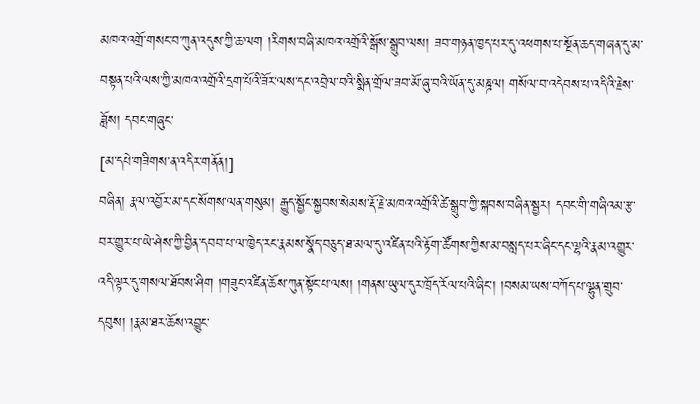མཁའ་འགྲོ་གསང་བ་ཀུན་འདུས་ཀྱི་ཆ་ལག །རིགས་བཞི་མཁའ་འགྲོའི་སྒོས་སྒྲུབ་ལས། ཟབ་གཉན་ཁྱད་པར་དུ་འཕགས་པ་སྔོན་ཆད་གཞན་དུ་མ་བསྟན་པའི་ལས་ཀྱི་མཁའ་འགྲོའི་དྲག་པོའི་ཟོར་ལས་དང་འབྲེལ་བའི་སྨིན་གྲོལ་ཟབ་མོ་ཞུ་བའི་ཡོན་དུ་མཎྜལ། གསོལ་བ་འདེབས་པ་འདིའི་རྗེས་ཟློས། དབང་གཞུང་
[མ་དཔེ་གཟིགས་ན་འདིར་གནོན།]
བཞིན། རྣལ་འབྱོར་མ་དང་སོགས་ལན་གསུམ། རྒྱུད་སྦྱོང་སྐྱབས་སེམས་རྡོ་རྗེ་མཁའ་འགྲོའི་ཚེ་སྒྲུབ་ཀྱི་སྐབས་བཞིན་སྦྱར། དབང་གི་གཞིའམ་རྩ་བར་གྱུར་པ་ཡེ་ཤེས་ཀྱི་བྱིན་དབབ་པ་ལ་ཁྱེད་རང་རྣམས་སྣོད་བཅུད་ཐ་མལ་དུ་འཛིན་པའི་རྟོག་ཚོགས་ཀྱིས་མ་བསླད་པར་ཞིང་དང་ལྷའི་རྣམ་འགྱུར་འདི་ལྟར་དུ་གསལ་ཐོབས་ཤིག །གཟུང་འཛིན་ཆོས་ཀུན་སྟོང་པ་ལས། །གནས་ཡུལ་དུར་ཁྲོད་རོལ་པའི་ཞིང་། །བསམ་ཡས་བཀོད་པ་ལྷུན་གྲུབ་དབུས། །རྣམ་ཐར་ཆོས་འབྱུང་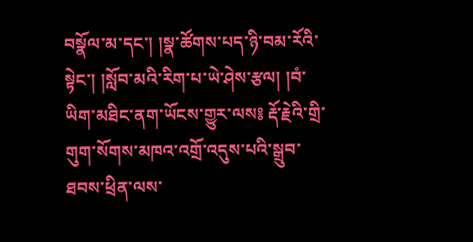བསྣོལ་མ་དང་། །སྣ་ཚོགས་པད་ཉི་བམ་རོའི་སྟེང་། །སློབ་མའི་རིག་པ་ཡེ་ཤེས་རྩལ། །བཾ་ཡིག་མཐིང་ནག་ཡོངས་གྱུར་ལས༔ རྡོ་རྗེའི་གྲི་གུག་སོགས་མཁའ་འགྲོ་འདུས་པའི་སྒྲུབ་ཐབས་ཕྲིན་ལས་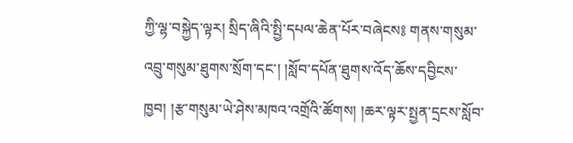ཀྱི་ལྷ་བསྐྱེད་ལྟར། སྲིད་ཞིའི་སྤྱི་དཔལ་ཆེན་པོར་བཞེངས༔ གནས་གསུམ་འབྲུ་གསུམ་ཐུགས་སྲོག་དང་། །སློབ་དཔོན་ཐུགས་འོད་ཆོས་དབྱིངས་ཁྱབ། །རྩ་གསུམ་ཡེ་ཤེས་མཁའ་འགྲོའི་ཚོགས། །ཆར་ལྟར་སྤྱན་དྲངས་སློབ་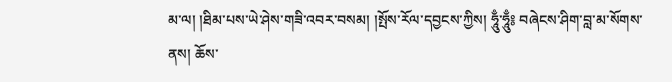མ་ལ། །ཐིམ་པས་ཡེ་ཤེས་གཟི་འབར་བསམ། །སྤོས་རོལ་དབྱངས་ཀྱིས། ཧཱུྃ་ཧཱུྃ༔ བཞེངས་ཤིག་བླ་མ་སོགས་ནས། ཆོས་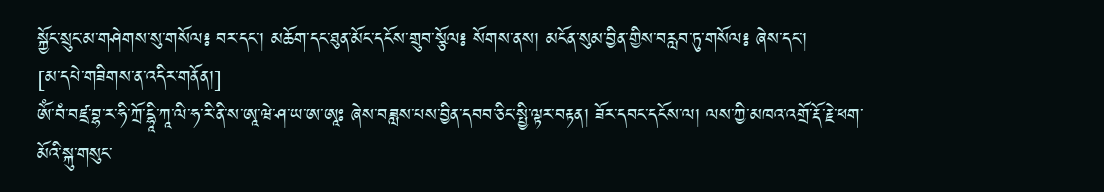སྐྱོང་སྲུང་མ་གཤེགས་སུ་གསོལ༔ བར་དང་། མཆོག་དང་ཐུན་མོང་དངོས་གྲུབ་སྩོལ༔ སོགས་ནས། མངོན་སུམ་བྱིན་གྱིས་བརླབ་ཏུ་གསོལ༔ ཞེས་དང་།
[མ་དཔེ་གཟིགས་ན་འདིར་གནོན།]
ཨོཾ་བཾ་བཛྲ་བྷ་ར་ཧི་ཀྲོ་དྷཱི་ཀཱ་ལི་ཧ་རི་ནི་ས་ཨཱ་ཝེ་ཤ་ཡ་ཨ་ཨཱཿ ཞེས་བཟླས་པས་བྱིན་དབབ་ཅིང་སྤྱི་ལྟར་བརྟན། ཟོར་དབང་དངོས་ལ། ལས་ཀྱི་མཁའ་འགྲོ་རྡོ་རྗེ་ཕག་མོའི་སྐུ་གསུང་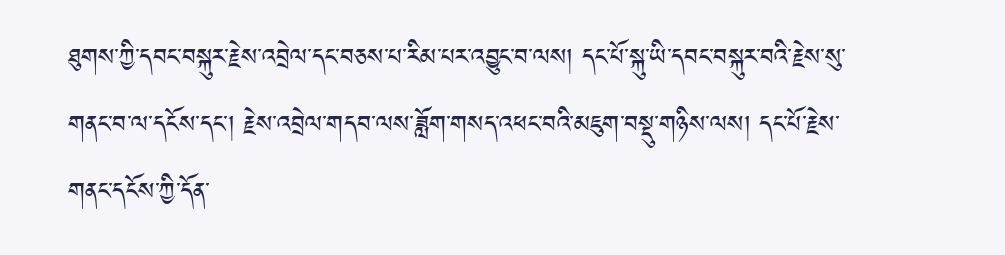ཐུགས་ཀྱི་དབང་བསྐུར་རྗེས་འབྲེལ་དང་བཅས་པ་རིམ་པར་འབྱུང་བ་ལས། དང་པོ་སྐུ་ཡི་དབང་བསྐུར་བའི་རྗེས་སུ་གནང་བ་ལ་དངོས་དང་། རྗེས་འབྲེལ་གདབ་ལས་ཟློག་གསད་འཕང་བའི་མཇུག་བསྡུ་གཉིས་ལས། དང་པོ་རྗེས་གནང་དངོས་ཀྱི་དོན་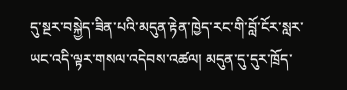དུ་སྔར་བསྐྱེད་ཟིན་པའི་མདུན་རྟེན་ཁྱེད་རང་གི་བློ་ངོར་སླར་ཡང་འདི་ལྟར་གསལ་འདེབས་འཚལ། མདུན་དུ་དུར་ཁྲོད་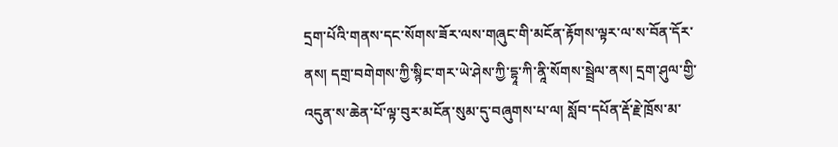དྲག་པོའི་གནས་དང་སོགས་ཟོར་ལས་གཞུང་གི་མངོན་རྟོགས་ལྟར་ལ་ས་བོན་དོར་ནས། དགྲ་བགེགས་ཀྱི་སྙིང་གར་ཡེ་ཤེས་ཀྱི་དྷཱ་ཀི་ནཱི་སོགས་སྦྲེལ་ནས། དྲག་ཤུལ་གྱི་འདུན་ས་ཆེན་པོ་ལྟ་བུར་མངོན་སུམ་དུ་བཞུགས་པ་ལ། སློབ་དཔོན་རྡོ་རྗེ་ཁྲོས་མ་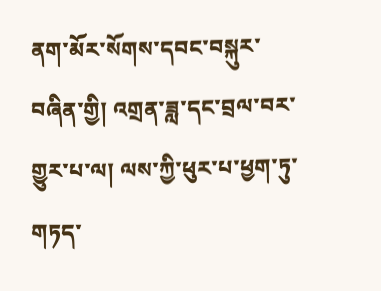ནག་མོར་སོགས་དབང་བསྐུར་བཞིན་གྱི། འགྲན་ཟླ་དང་བྲལ་བར་གྱུར་པ་ལ། ལས་ཀྱི་ཕུར་པ་ཕྱག་ཏུ་གཏད་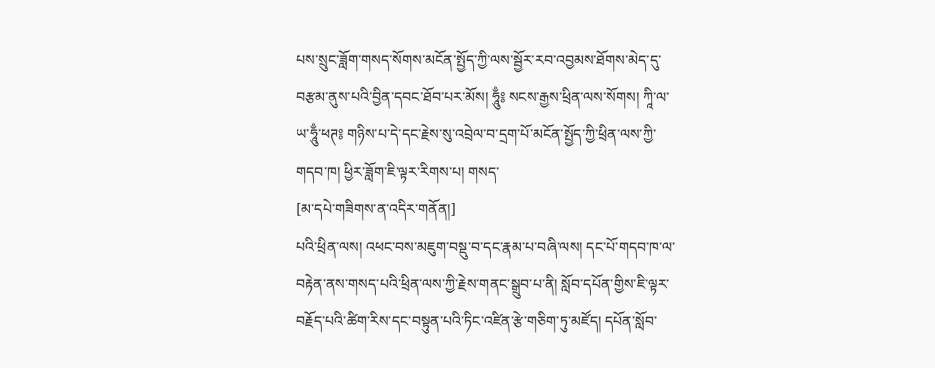པས་སྲུང་ཟློག་གསད་སོགས་མངོན་སྤྱོད་ཀྱི་ལས་སྦྱོར་རབ་འབྱམས་ཐོགས་མེད་དུ་བརྩམ་ནུས་པའི་བྱིན་དབང་ཐོབ་པར་མོས། ཧཱུྃ༔ སངས་རྒྱས་ཕྲིན་ལས་སོགས། ཀཱི་ལ་ཡ་ཧཱུྃ་ཕཊ༔ གཉིས་པ་དེ་དང་རྗེས་སུ་འབྲེལ་བ་དྲག་པོ་མངོན་སྤྱོད་ཀྱི་ཕྲིན་ལས་ཀྱི་གདབ་ཁ། ཕྱིར་ཟློག་ཇི་ལྟར་རིགས་པ། གསད་
[མ་དཔེ་གཟིགས་ན་འདིར་གནོན།]
པའི་ཕྲིན་ལས། འཕང་བས་མཇུག་བསྡུ་བ་དང་རྣམ་པ་བཞི་ལས། དང་པོ་གདབ་ཁ་ལ་བརྟེན་ནས་གསད་པའི་ཕྲིན་ལས་ཀྱི་རྗེས་གནང་སྒྲུབ་པ་ནི། སློབ་དཔོན་གྱིས་ཇི་ལྟར་བརྗོད་པའི་ཚིག་རིས་དང་བསྟུན་པའི་ཏིང་འཛིན་རྩེ་གཅིག་ཏུ་མཛོད། དཔོན་སློབ་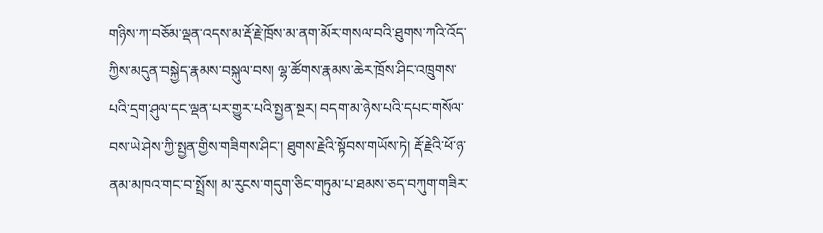གཉིས་ཀ་བཅོམ་ལྡན་འདས་མ་རྡོ་རྗེ་ཁྲོས་མ་ནག་མོར་གསལ་བའི་ཐུགས་ཀའི་འོད་ཀྱིས་མདུན་བསྐྱེད་རྣམས་བསྐུལ་བས། ལྷ་ཚོགས་རྣམས་ཆེར་ཁྲོས་ཤིང་འཁྲུགས་པའི་དྲག་ཤུལ་དང་ལྡན་པར་གྱུར་པའི་སྤྱན་སྔར། བདག་མ་ཉེས་པའི་དཔང་གསོལ་བས་ཡེ་ཤེས་ཀྱི་སྤྱན་གྱིས་གཟིགས་ཤིང་། ཐུགས་རྗེའི་སྟོབས་གཡོས་ཏེ། རྡོ་རྗེའི་ཕོ་ཉ་ནམ་མཁའ་གང་བ་སྤྲོས། མ་རུངས་གདུག་ཅིང་གཏུམ་པ་ཐམས་ཅད་བཀུག་གཟིར་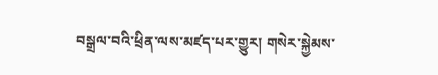བསྒྲལ་བའི་ཕྲིན་ལས་མཛད་པར་གྱུར། གསེར་སྐྱེམས་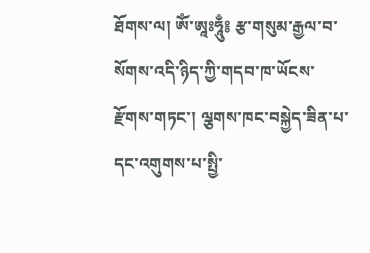ཐོགས་ལ། ཨོཾ་ཨཱཿཧཱུྃ༔ རྩ་གསུམ་རྒྱལ་བ་སོགས་འདི་ཉིད་ཀྱི་གདབ་ཁ་ཡོངས་རྫོགས་གཏང་། ལྕགས་ཁང་བསྐྱེད་ཟིན་པ་དང་འགུགས་པ་སྤྱི་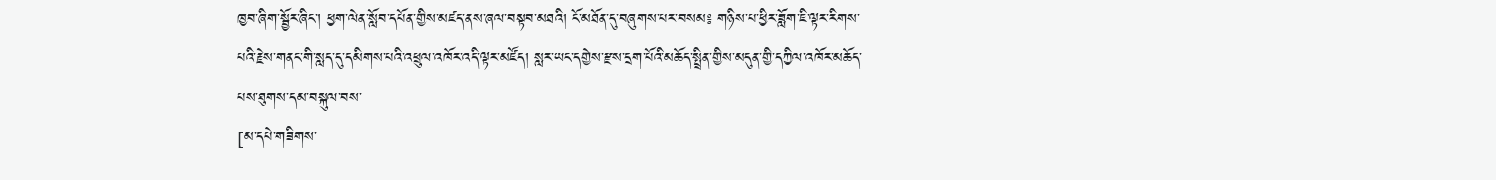ཁྱབ་ཞིག་སྦྱོར་ཞིང་། ཕྱག་ལེན་སློབ་དཔོན་གྱིས་མཛད་ནས་ཞལ་བསྟབ་མཐའི། ངོ་མཐོན་དུ་བཞུགས་པར་བསམ༔ གཉིས་པ་ཕྱིར་ཟློག་ཇི་ལྟར་རིགས་པའི་རྗེས་གནང་གི་སླད་དུ་དམིགས་པའི་འཕྲུལ་འཁོར་འདི་ལྟར་མཛོད། སླར་ཡང་དགྱེས་རྫས་དྲག་པོའི་མཆོད་སྤྲིན་གྱིས་མདུན་གྱི་དཀྱིལ་འཁོར་མཆོད་པས་ཐུགས་དམ་བསྐུལ་བས་
[མ་དཔེ་གཟིགས་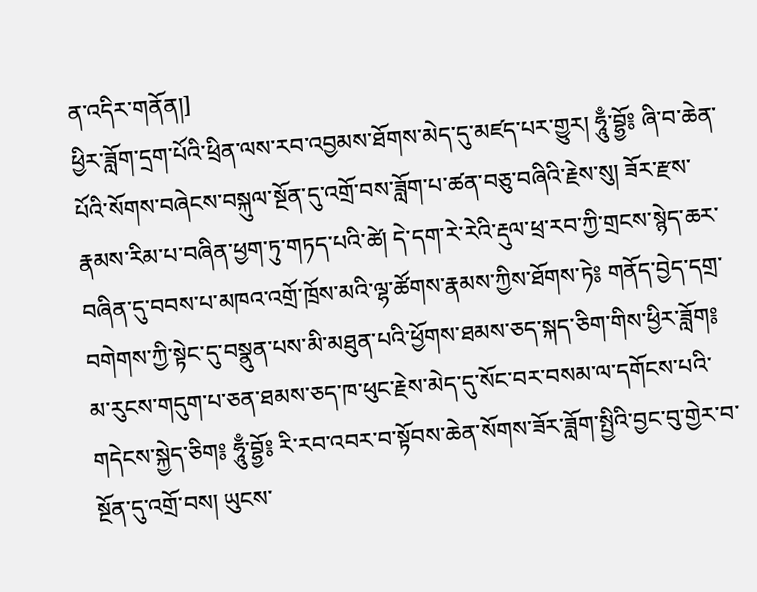ན་འདིར་གནོན།]
ཕྱིར་ཟློག་དྲག་པོའི་ཕྲིན་ལས་རབ་འབྱམས་ཐོགས་མེད་དུ་མཛད་པར་གྱུར། ཧཱུྃ་བྷྱོ༔ ཞི་བ་ཆེན་པོའི་སོགས་བཞེངས་བསྐུལ་སྔོན་དུ་འགྲོ་བས་ཟློག་པ་ཚན་བཅུ་བཞིའི་རྗེས་སུ། ཟོར་རྫས་རྣམས་རིམ་པ་བཞིན་ཕྱག་ཏུ་གཏད་པའི་ཚེ། དེ་དག་རེ་རེའི་རྡུལ་ཕྲ་རབ་ཀྱི་གྲངས་སྙེད་ཆར་བཞིན་དུ་བབས་པ་མཁའ་འགྲོ་ཁྲོས་མའི་ལྷ་ཚོགས་རྣམས་ཀྱིས་ཐོགས་ཏེ༔ གནོད་བྱེད་དགྲ་བགེགས་ཀྱི་སྟེང་དུ་བསྣུན་པས་མི་མཐུན་པའི་ཕྱོགས་ཐམས་ཅད་སྐད་ཅིག་གིས་ཕྱིར་ཟློག༔ མ་རུངས་གདུག་པ་ཅན་ཐམས་ཅད་ཁ་ཕུང་རྗེས་མེད་དུ་སོང་བར་བསམ་ལ་དགོངས་པའི་གདེངས་སྐྱེད་ཅིག༔ ཧཱུྃ་བྷྱོ༔ རི་རབ་འབར་བ་སྟོབས་ཆེན་སོགས་ཟོར་ཟློག་སྤྱིའི་བྱང་བུ་གྱེར་བ་སྔོན་དུ་འགྲོ་བས། ཡུངས་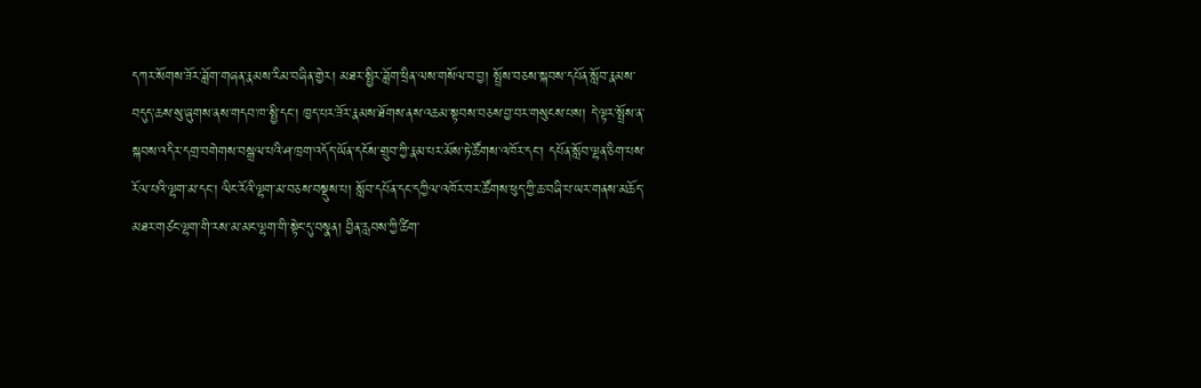དཀར་སོགས་ཟོར་ཟློག་གཞན་རྣམས་རིམ་བཞིན་གྱེར། མཐར་སྤྱིར་ཟློག་ཕྲིན་ལས་གསོལ་བ་བྱ། སྤྲོས་བཅས་སྐབས་དཔོན་སློབ་རྣམས་བདུད་ཆས་སུ་ཞུགས་ནས་གདབ་ཁ་སྤྱི་དང་། ཁྱད་པར་ཟོར་རྣམས་ཐོགས་ནས་འཆམ་སྟབས་བཅས་བྱ་བར་གསུངས་པས། དེ་ལྟར་སྤྲོས་ན་སྐབས་འདིར་དགྲ་བགེགས་བསྒྲལ་པའི་ཤ་ཁྲག་འདོད་ཡོན་དངོས་གྲུབ་ཀྱི་རྣམ་པར་མོས་ཏེ་ཚོགས་འཁོར་དང་། དཔོན་སློབ་ལྷན་ཅིག་པས་རོལ་པའི་ལྷག་མ་དང་། ལིང་རོའི་ལྷག་མ་བཅས་བསྡུས་པ། སློབ་དཔོན་དང་དཀྱིལ་འཁོར་བར་ཚོགས་ཕུད་ཀྱི་ཆ་བཞི་པ་ཡར་གནས་མཆོད་མཐར་གཙང་ལྷག་གི་རས་མ་མང་ལྷག་གི་སྟེང་དུ་བསྣན། བྱིན་རླབས་ཀྱི་ཚིག་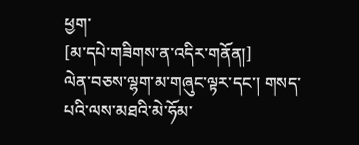ཕྱག་
[མ་དཔེ་གཟིགས་ན་འདིར་གནོན།]
ལེན་བཅས་ལྷག་མ་གཞུང་ལྟར་དང་། གསད་པའི་ལས་མཐའི་མེ་ཧོམ་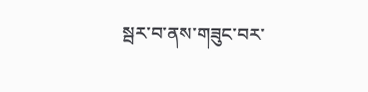སྦར་བ་ནས་གཟུང་བར་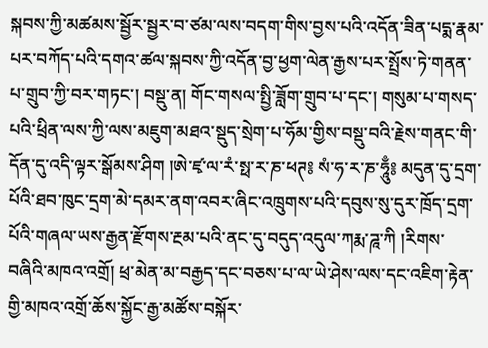སྐབས་ཀྱི་མཚམས་སྦྱོར་སྦྱར་བ་ཙམ་ལས་བདག་གིས་བྱས་པའི་འདོན་ཟིན་པདྨ་རྣམ་པར་བཀོད་པའི་དགའ་ཚལ་སྐབས་ཀྱི་འདོན་བྱ་ཕྱག་ལེན་རྒྱས་པར་སྤྲོས་ཏེ་གནན་པ་གྲུབ་ཀྱི་བར་གཏང་། བསྡུ་ན། གོང་གསལ་སྤྱི་ཟློག་གྲུབ་པ་དང་། གསུམ་པ་གསད་པའི་ཕྲིན་ལས་ཀྱི་ལས་མཇུག་མཐའ་སྡུད་སྲེག་པ་ཧོམ་གྱིས་བསྡུ་བའི་རྗེས་གནང་གི་དོན་དུ་འདི་ལྟར་སྒོམས་ཤིག །ཨེ་ཛྭ་ལ་རཾ་སྥ་ར་ཎ་ཕཊ༔ སཾ་ཧ་ར་ཎ་ཧཱུྃ༔ མདུན་དུ་དྲག་པོའི་ཐབ་ཁུང་དྲག་མེ་དམར་ནག་འབར་ཞིང་འཁྲུགས་པའི་དབུས་སུ་དུར་ཁྲོད་དྲག་པོའི་གཞལ་ཡས་རྒྱན་རྫོགས་རྔམ་པའི་ནང་དུ་བདུད་འདུལ་ཀརྨ་ཌཱ་ཀི །རིགས་བཞིའི་མཁའ་འགྲོ། ཕྲ་མེན་མ་བརྒྱད་དང་བཅས་པ་ལ་ཡེ་ཤེས་ལས་དང་འཇིག་རྟེན་གྱི་མཁའ་འགྲོ་ཆོས་སྐྱོང་རྒྱ་མཚོས་བསྐོར་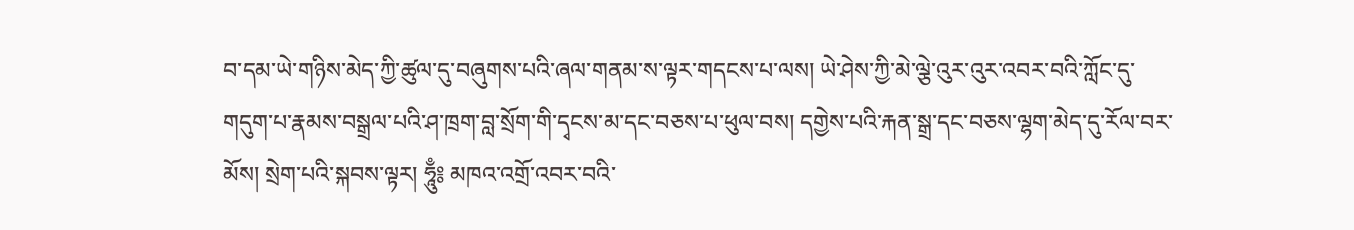བ་དམ་ཡེ་གཉིས་མེད་ཀྱི་ཚུལ་དུ་བཞུགས་པའི་ཞལ་གནམ་ས་ལྟར་གདངས་པ་ལས། ཡེ་ཤེས་ཀྱི་མེ་ལྕེ་འུར་འུར་འབར་བའི་ཀློང་དུ་གདུག་པ་རྣམས་བསྒྲལ་པའི་ཤ་ཁྲག་བླ་སྲོག་གི་དྭངས་མ་དང་བཅས་པ་ཕུལ་བས། དགྱེས་པའི་རྐན་སྒྲ་དང་བཅས་ལྷག་མེད་དུ་རོལ་བར་མོས། སྲེག་པའི་སྐབས་ལྟར། ཧཱུྃ༔ མཁའ་འགྲོ་འབར་བའི་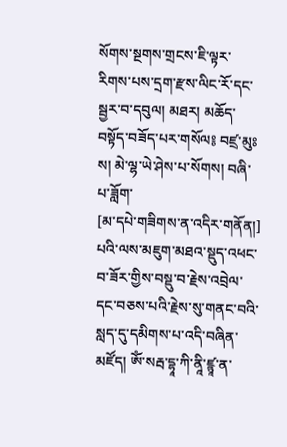སོགས་སྔགས་གྲངས་ཇི་ལྟར་རིགས་པས་དྲག་རྫས་ལིང་རོ་དང་སྦྱར་བ་དབུལ། མཐར། མཆོད་བསྟོད་བཟོད་པར་གསོལ༔ བཛྲ་མུཿས། མེ་ལྷ་ཡེ་ཤེས་པ་སོགས། བཞི་པ་ཟློག་
[མ་དཔེ་གཟིགས་ན་འདིར་གནོན།]
པའི་ལས་མཇུག་མཐའ་སྡུད་འཕང་བ་ཟོར་གྱིས་བསྡུ་བ་རྗེས་འབྲེལ་དང་བཅས་པའི་རྗེས་སུ་གནང་བའི་སླད་དུ་དམིགས་པ་འདི་བཞིན་མཛོད། ཨོཾ་སརྦ་དྷཱ་ཀི་ནཱི་ཛྙཱ་ན་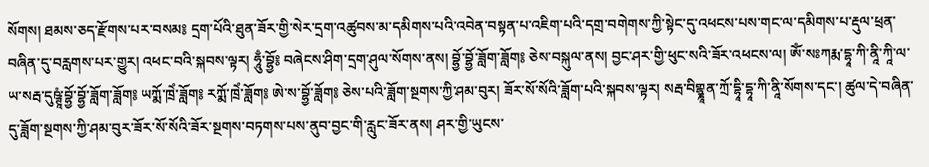སོགས། ཐམས་ཅད་རྫོགས་པར་བསམ༔ དྲག་པོའི་ཐུན་ཟོར་གྱི་སེར་དྲག་འཚུབས་མ་དམིགས་པའི་འབེན་བསྟན་པ་འཇིག་པའི་དགྲ་བགེགས་ཀྱི་སྟེང་དུ་འཕངས་པས་གང་ལ་དམིགས་པ་རྡུལ་ཕྲན་བཞིན་དུ་བརླགས་པར་གྱུར། འཕང་བའི་སྐབས་ལྟར། ཧཱུྃ་བྷྱོ༔ བཞེངས་ཤིག་དྲག་ཤུལ་སོགས་ནས། བྷྱོ་བྷྱོ་ཟློག་ཟློག༔ ཅེས་བསྐུལ་ནས། བྱང་ཤར་གྱི་ཕུང་སའི་ཟོར་འཕངས་ལ། ཨོཾ་སཿཀརྨ་དྷཱ་ཀི་ནཱི་ཀཱི་ལ་ཡ་སརྦ་དུཥྚཱཾ་བྷྱོ་བྷྱོ་ཟློག་ཟློག༔ ཡཀྨོ་ཁྲེཾ་ཟློག༔ རཀྨོ་ཁྲེཾ་ཟློག༔ ཨེ་ས་བྷྱོ་ཟློག༔ ཅེས་པའི་ཟློག་སྔགས་ཀྱི་ཤམ་བུར། ཟོར་སོ་སོའི་ཟློག་པའི་སྐབས་ལྟར། སརྦ་བིགྷྣཱན་ཀྲོ་དྷཱི་དྷཱ་ཀི་ནཱི་སོགས་དང་། ཚུལ་དེ་བཞིན་དུ་ཟློག་སྔགས་ཀྱི་ཤམ་བུར་ཟོར་སོ་སོའི་ཟོར་སྔགས་བཏགས་པས་ནུབ་བྱང་གི་རླུང་ཟོར་ནས། ཤར་གྱི་ཡུངས་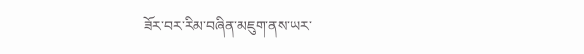ཟོར་བར་རིམ་བཞིན་མཇུག་ནས་ཡར་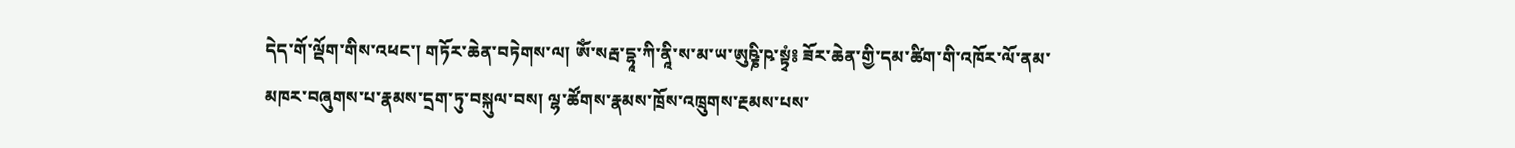དེད་གོ་ལྡོག་གིས་འཕང་། གཏོར་ཆེན་བཏེགས་ལ། ཨོཾ་སརྦ་དྷཱ་ཀི་ནཱི་ས་མ་ཡ་ཨུཥྞི་ཥ་སྟྭཾ༔ ཟོར་ཆེན་གྱི་དམ་ཚིག་གི་འཁོར་ལོ་ནམ་མཁར་བཞུགས་པ་རྣམས་དྲག་ཏུ་བསྐུལ་བས། ལྷ་ཚོགས་རྣམས་ཁྲོས་འཁྲུགས་རྔམས་པས་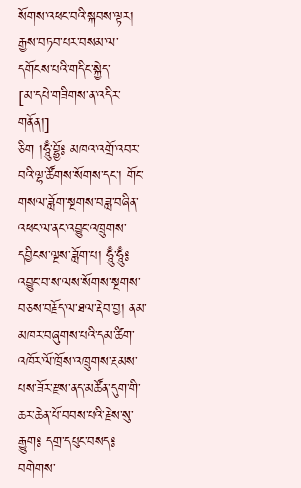སོགས་འཕང་བའི་སྐབས་ལྟར། རྒྱས་བཏབ་པར་བསམ་ལ་དགོངས་པའི་གདིང་སྐྱེད་
[མ་དཔེ་གཟིགས་ན་འདིར་གནོན།]
ཅིག །ཧཱུྃ་བྷྱོ༔ མཁའ་འགྲོ་འབར་བའི་ལྷ་ཚོགས་སོགས་དང་། གོང་གསལ་ཟློག་སྔགས་བཟླ་བཞིན་འཕང་ལ་ནང་འབྱུང་འཁྲུགས་དབྱིངས་ལྔས་ཟློག་པ། ཧཱུྃ་ཧཱུྃ༔ འབྱུང་བ་ས་ལས་སོགས་སྔགས་བཅས་བརྗོད་ལ་ཐལ་རྡེབ་བྱ། ནམ་མཁར་བཞུགས་པའི་དམ་ཚིག་འཁོར་ལོ་ཁྲོས་འཁྲུགས་རྔམས་པས་ཟོར་རྫས་ནད་མཚོན་དུག་གི་ཆར་ཆེན་པོ་བབས་པའི་རྗེས་སུ་རྒྱུག༔ དགྲ་དཔུང་བསད༔ བགེགས་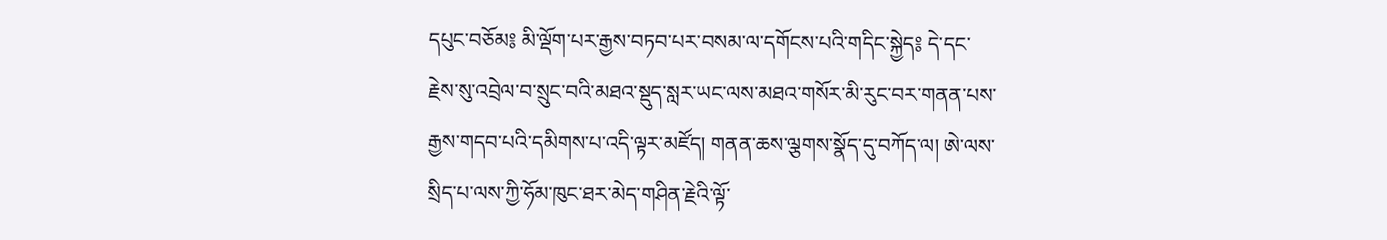དཔུང་བཅོམ༔ མི་ལྡོག་པར་རྒྱས་བཏབ་པར་བསམ་ལ་དགོངས་པའི་གདིང་སྐྱེད༔ དེ་དང་རྗེས་སུ་འབྲེལ་བ་སྲུང་བའི་མཐའ་སྡུད་སླར་ཡང་ལས་མཐའ་གསོར་མི་རུང་བར་གནན་པས་རྒྱས་གདབ་པའི་དམིགས་པ་འདི་ལྟར་མཛོད། གནན་ཆས་ལྕགས་སྣོད་དུ་བཀོད་ལ། ཨེ་ལས་སྲིད་པ་ལས་ཀྱི་ཧོམ་ཁུང་ཐར་མེད་གཤིན་རྗེའི་ལྟོ་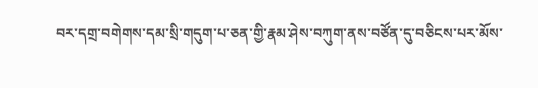བར་དགྲ་བགེགས་དམ་སྲི་གདུག་པ་ཅན་གྱི་རྣམ་ཤེས་བཀུག་ནས་བཙོན་དུ་བཅིངས་པར་མོས་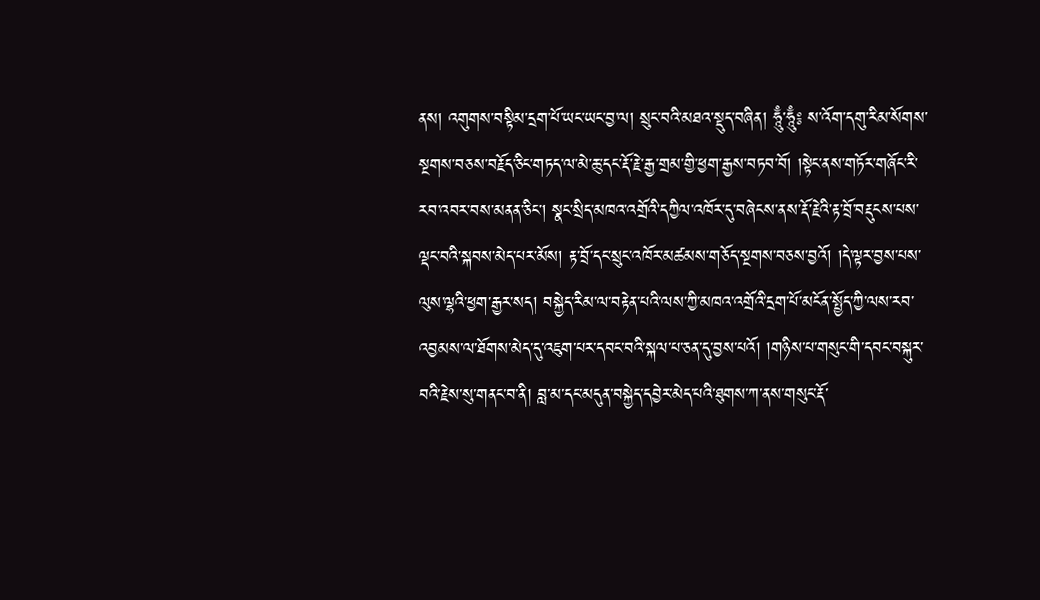ནས། འགུགས་བསྟིམ་དྲག་པོ་ཡང་ཡང་བྱ་ལ། སྲུང་བའི་མཐའ་སྡུད་བཞིན། ཧཱུྃ་ཧཱུྃ༔ ས་འོག་དགུ་རིམ་སོགས་སྔགས་བཅས་བརྗོད་ཅིང་གཏད་ལ་མེ་ཆུ་དང་རྡོ་རྗེ་རྒྱ་གྲམ་གྱི་ཕྱག་རྒྱས་བཏབ་བོ། །སྟེང་ནས་གཏོར་གཞོང་རི་རབ་འབར་བས་མནན་ཅིང་། སྣང་སྲིད་མཁའ་འགྲོའི་དཀྱིལ་འཁོར་དུ་བཞེངས་ནས་རྡོ་རྗེའི་རྟ་བྲོ་བརྡུངས་པས་ལྡང་བའི་སྐབས་མེད་པར་མོས། རྟ་བྲོ་དང་སྲུང་འཁོར་མཚམས་གཅོད་སྔགས་བཅས་བྱའོ། །དེ་ལྟར་བྱས་པས་ལུས་ལྷའི་ཕྱག་རྒྱར་སད། བསྐྱེད་རིམ་ལ་བརྟེན་པའི་ལས་ཀྱི་མཁའ་འགྲོའི་དྲག་པོ་མངོན་སྤྱོད་ཀྱི་ལས་རབ་འབྱམས་ལ་ཐོགས་མེད་དུ་འཇུག་པར་དབང་བའི་སྐལ་པ་ཅན་དུ་བྱས་པའོ། །གཉིས་པ་གསུང་གི་དབང་བསྐུར་བའི་རྗེས་སུ་གནང་བ་ནི། བླ་མ་དང་མདུན་བསྐྱེད་དབྱེར་མེད་པའི་ཐུགས་ཀ་ནས་གསུང་རྡོ་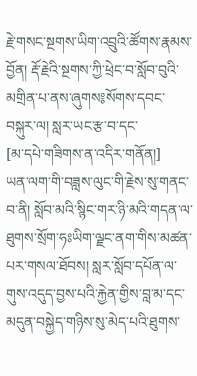རྗེ་གསང་སྔགས་ཡིག་འབྲུའི་ཚོགས་རྣམས་བྱོན། རྡོ་རྗེའི་སྔགས་ཀྱི་ཕྲེང་བ་སློབ་བུའི་མགྲིན་པ་ནས་ཞུགས༔སོགས་དབང་བསྐུར་ལ། སླར་ཡང་རྩ་བ་དང་
[མ་དཔེ་གཟིགས་ན་འདིར་གནོན།]
ཡན་ལག་གི་བཟླས་ལུང་གི་རྗེས་སུ་གནང་བ་ནི། སློབ་མའི་སྙིང་གར་ཉི་མའི་གདན་ལ་ཐུགས་སྲོག་ཧཿཡིག་ལྗང་ནག་གིས་མཚན་པར་གསལ་ཐོབས། སླར་སློབ་དཔོན་ལ་གུས་འདུད་བྱས་པའི་རྐྱེན་གྱིས་བླ་མ་དང་མདུན་བསྐྱེད་གཉིས་སུ་མེད་པའི་ཐུགས་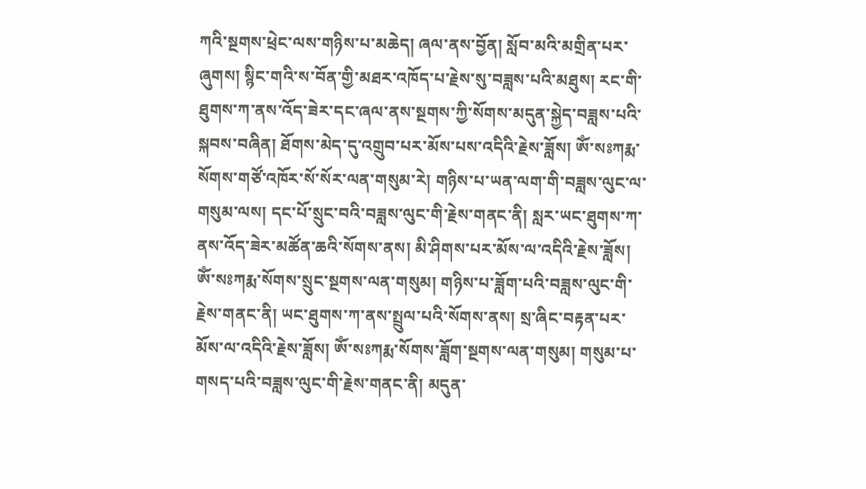ཀའི་སྔགས་ཕྲེང་ལས་གཉིས་པ་མཆེད། ཞལ་ནས་བྱོན། སློབ་མའི་མགྲིན་པར་ཞུགས། སྙིང་གའི་ས་བོན་གྱི་མཐར་འཁོད་པ་རྗེས་སུ་བཟླས་པའི་མཐུས། རང་གི་ཐུགས་ཀ་ནས་འོད་ཟེར་དང་ཞལ་ནས་སྔགས་ཀྱི་སོགས་མདུན་སྐྱེད་བཟླས་པའི་སྐབས་བཞིན། ཐོགས་མེད་དུ་འགྲུབ་པར་མོས་པས་འདིའི་རྗེས་ཟློས། ཨོཾ་སཿཀརྨ་སོགས་གཙོ་འཁོར་སོ་སོར་ལན་གསུམ་རེ། གཉིས་པ་ཡན་ལག་གི་བཟླས་ལུང་ལ་གསུམ་ལས། དང་པོ་སྲུང་བའི་བཟླས་ལུང་གི་རྗེས་གནང་ནི། སླར་ཡང་ཐུགས་ཀ་ནས་འོད་ཟེར་མཚོན་ཆའི་སོགས་ནས། མི་ཤིགས་པར་མོས་ལ་འདིའི་རྗེས་ཟློས། ཨོཾ་སཿཀརྨ་སོགས་སྲུང་སྔགས་ལན་གསུམ། གཉིས་པ་ཟློག་པའི་བཟླས་ལུང་གི་རྗེས་གནང་ནི། ཡང་ཐུགས་ཀ་ནས་སྤྲུལ་པའི་སོགས་ནས། སྲ་ཞིང་བརྟན་པར་མོས་ལ་འདིའི་རྗེས་ཟློས། ཨོཾ་སཿཀརྨ་སོགས་ཟློག་སྔགས་ལན་གསུམ། གསུམ་པ་གསད་པའི་བཟླས་ལུང་གི་རྗེས་གནང་ནི། མདུན་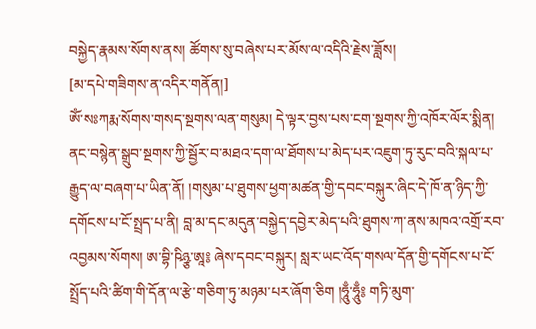བསྐྱེད་རྣམས་སོགས་ནས། ཚོགས་སུ་བཞེས་པར་མོས་ལ་འདིའི་རྗེས་ཟློས།
[མ་དཔེ་གཟིགས་ན་འདིར་གནོན།]
ཨོཾ་སཿཀརྨ་སོགས་གསད་སྔགས་ལན་གསུམ། དེ་ལྟར་བྱས་པས་ངག་སྔགས་ཀྱི་འཁོར་ལོར་སྨིན། ནང་བསྙེན་སྒྲུབ་སྔགས་ཀྱི་སྦྱོར་བ་མཐའ་དག་ལ་ཐོགས་པ་མེད་པར་འཇུག་ཏུ་རུང་བའི་སྐལ་པ་རྒྱུད་ལ་བཞག་པ་ཡིན་ནོ། །གསུམ་པ་ཐུགས་ཕྱག་མཚན་གྱི་དབང་བསྐུར་ཞིང་དེ་ཁོ་ན་ཉིད་ཀྱི་དགོངས་པ་ངོ་སྤྲད་པ་ནི། བླ་མ་དང་མདུན་བསྐྱེད་དབྱེར་མེད་པའི་ཐུགས་ཀ་ནས་མཁའ་འགྲོ་རབ་འབྱམས་སོགས། ཨ་བྷི་ཥིཉྩ་ཨཱ༔ ཞེས་དབང་བསྐུར། སླར་ཡང་འོད་གསལ་དོན་གྱི་དགོངས་པ་ངོ་སྤྲོད་པའི་ཚིག་གི་དོན་ལ་རྩེ་གཅིག་ཏུ་མཉམ་པར་ཞོག་ཅིག །ཧཱུྃ་ཧཱུྃ༔ གཏི་མུག་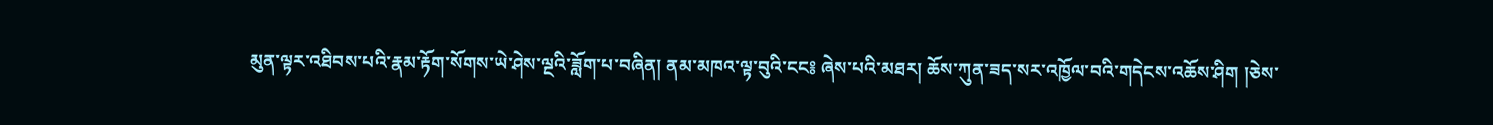མུན་ལྟར་འཐིབས་པའི་རྣམ་རྟོག་སོགས་ཡེ་ཤེས་ལྔའི་ཟློག་པ་བཞིན། ནམ་མཁའ་ལྟ་བུའི་ངང༔ ཞེས་པའི་མཐར། ཆོས་ཀུན་ཟད་སར་འཁྱོལ་བའི་གདེངས་འཆོས་ཤིག །ཅེས་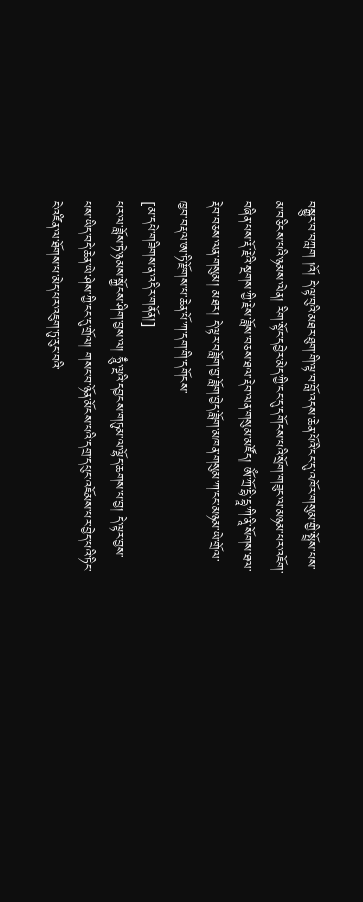བསྒྱུར་བ་བཀླག །འོ། དེ་ལྟ་བུའི་མཐར་ཐུག་གི་ལྟ་བ་བློ་འདས་ཆེན་པོའི་ངང་དུ་འཁོར་གསུམ་གྱི་སྤྲོས་པས་མ་བཅིངས་པའི་ཉམས་ལེན། རིག་སྟོང་དབྱེར་མེད་ཀྱི་ངང་དུ་དགོངས་པའི་སྲོག་གཟུང་ལ་མཉམ་པར་འཇོག་བཞིན་པས་རྡོ་རྗེའི་སྔགས་ཀྱི་རྗེས་ཟློས་བཅས་ཐལ་རྡེབ་ལན་གསུམ་མཛོད། ཨོཾ་ཀྲོ་དྷི་དྷཱ་ཀི་ནཱི་སོགས་ཐལ་རྡེབ་བཅས་ལན་གསུམ། མཐར། དེ་ལྟར་བཟློག་བྱ་ཟློག་བྱེད་ཟློག་མཁན་གསུམ་ཀ་ངང་མཉམ་ཡེ་གྲོལ་ཁྱབ་བརྡལ་ཨ་ཏི་རྫོགས་པ་ཆེན་པོ་ཀ་དག་གི་དགོངས་
[མ་དཔེ་གཟིགས་ན་འདིར་གནོན།]
པར་ལ་ཟློས་ཏེ་ཉམས་སྐྱོངས་ཤིག་བྱས་ལ། ཧཱུྃ་ལྔའི་དབྱངས་གཏུམ་ལ་ལྷོད་ཆགས་པ་བྱ། དེ་ལྟར་བྱས་པས་ཡིད་བདེ་ཆེན་ཡེ་ཤེས་ཀྱི་ངང་དུ་གྲོལ། གསང་བ་ཉོན་མོངས་པའི་དགྲ་དཔུང་འཇོམས་པར་བྱེད་པའི་ཏིང་ངེ་འཛིན་ལ་ཐོགས་པ་མེད་པར་འཇུག་ཏུ་རུང་བའི་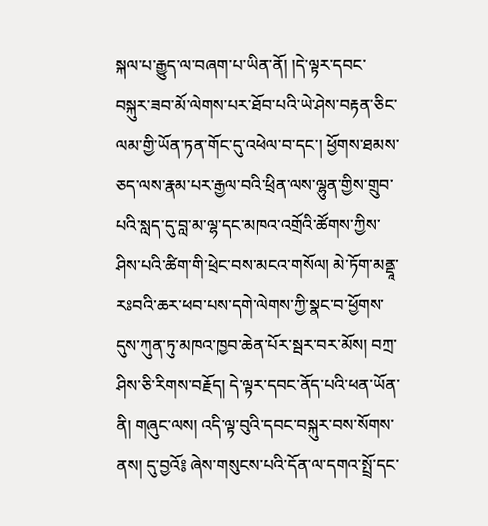སྐལ་པ་རྒྱུད་ལ་བཞག་པ་ཡིན་ནོ། །དེ་ལྟར་དབང་བསྐུར་ཟབ་མོ་ལེགས་པར་ཐོབ་པའི་ཡེ་ཤེས་བརྟན་ཅིང་ལམ་གྱི་ཡོན་ཏན་གོང་དུ་འཕེལ་བ་དང་། ཕྱོགས་ཐམས་ཅད་ལས་རྣམ་པར་རྒྱལ་བའི་ཕྲིན་ལས་ལྷུན་གྱིས་གྲུབ་པའི་སླད་དུ་བླ་མ་ལྷ་དང་མཁའ་འགྲོའི་ཚོགས་ཀྱིས་ཤིས་པའི་ཚིག་གི་ཕྲེང་བས་མངའ་གསོལ། མེ་ཏོག་མནྡཱ་རཿབའི་ཆར་ཕབ་པས་དགེ་ལེགས་ཀྱི་སྣང་བ་ཕྱོགས་དུས་ཀུན་ཏུ་མཁའ་ཁྱབ་ཆེན་པོར་སྦར་བར་མོས། བཀྲ་ཤིས་ཅི་རིགས་བརྗོད། དེ་ལྟར་དབང་ནོད་པའི་ཕན་ཡོན་ནི། གཞུང་ལས། འདི་ལྟ་བུའི་དབང་བསྐུར་བས་སོགས་ནས། དུ་བྱའོ༔ ཞེས་གསུངས་པའི་དོན་ལ་དགའ་སྤྲོ་དང་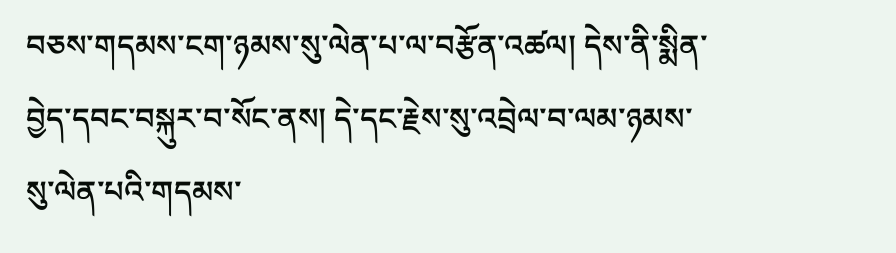བཅས་གདམས་ངག་ཉམས་སུ་ལེན་པ་ལ་བརྩོན་འཚལ། དེས་ནི་སྨིན་བྱེད་དབང་བསྐུར་བ་སོང་ནས། དེ་དང་རྗེས་སུ་འབྲེལ་བ་ལམ་ཉམས་སུ་ལེན་པའི་གདམས་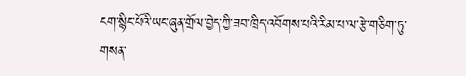ངག་སྙིང་པོའི་ཡང་ཞུན་གྲོལ་བྱེད་ཀྱི་ཟབ་ཁྲིད་འབོགས་པའི་རིམ་པ་ལ་རྩེ་གཅིག་ཏུ་གསན་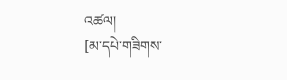འཚལ།
[མ་དཔེ་གཟིགས་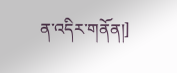ན་འདིར་གནོན།]